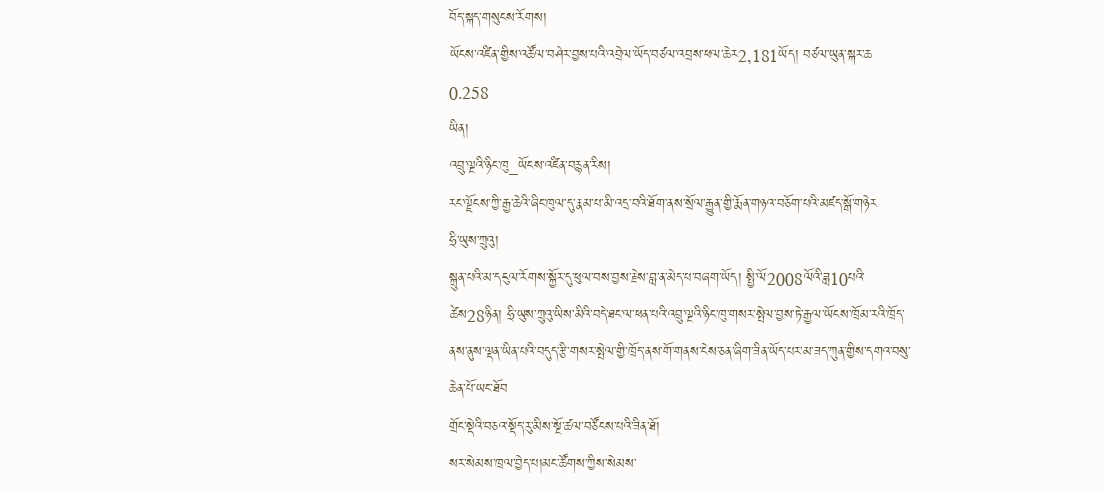བོད་སྐད་གསུངས་རོགས།
ཡོངས་འཛིན་གྱིས་འཚོལ་བཤེར་བྱས་པའི་འབྲེལ་ཡོད་བཙལ་འབྲས་ཕལ་ཆེར2,181ཡོད། བཙལ་ཡུན་སྐར་ཆ 0.258
ཡིན།
འབྲུ་ལྔའི་ཉིང་ཁུ_ཡོངས་འཛིན་བརྙན་རིས།
རང་ལྗོངས་ཀྱི་རྒྱ་ཆེའི་ཞིང་ཁུལ་དུ་རྣམ་པ་མི་འདྲ་བའི་ཐོག་ནས་སྲོལ་རྒྱུན་གྱི་རྨོན་གཉའ་བཅོག་པའི་མཛད་སྒོ་གཉེར
ཧྲི་ཡུས་ཀྲུའུ།
སྐྲུན་པའི་མ་དངུལ་རོགས་སྐྱོར་དུ་ཕུལ་བས་བྱས་རྗེས་བླ་ན་མེད་པ་བཞག་ཡོད། སྤྱི་ལོ2008ལོའི་ཟླ10པའི་ཚེས28ཉིན། ཧྲི་ཡུས་ཀྲུའུ་ཡིས་མིའི་བདེ་ཐང་ལ་ཕན་པའི་འབྲུ་ལྔའི་ཉིང་ཁུ་གསར་སྤེལ་བྱས་ཏེ་རྒྱལ་ཡོངས་ཁྲོམ་རའི་ཁྲོད་ནས་ནུས་ལྡན་ཡིན་པའི་བདུད་རྩི་གསར་སྤེལ་གྱི་ཁྲོད་ནས་གོ་གནས་ངེས་ཅན་ཞིག་ཟིན་ཡོད་པར་མ་ཟད་ཀུན་གྱིས་དགའ་བསུ་ཆེན་པོ་ཡང་ཐོབ
གྲོང་སྡེའི་བཅའ་སྡོད་རུ་མིས་སྔོ་ཚལ་བཙོངས་པའི་ཟིན་ཐོ།
སར་སེམས་ཁྲལ་བྱེད་པ།མང་ཚོགས་ཀྱིས་སེམས་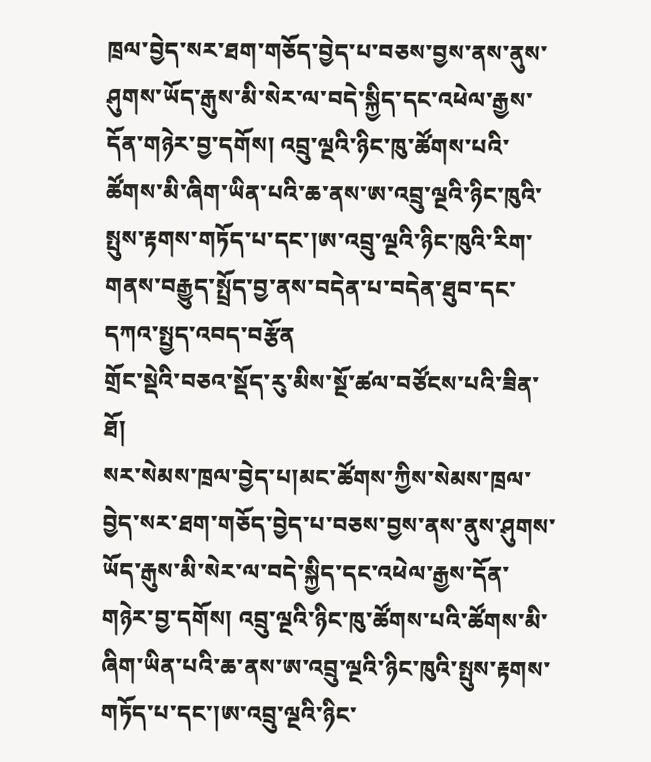ཁྲལ་བྱེད་སར་ཐག་གཅོད་བྱེད་པ་བཅས་བྱས་ནས་ནུས་ཤུགས་ཡོད་རྒུས་མི་སེར་ལ་བདེ་སྐྱིད་དང་འཕེལ་རྒྱས་དོན་གཉེར་བྱ་དགོས། འབྲུ་ལྔའི་ཉིང་ཁུ་ཚོགས་པའི་ཚོགས་མི་ཞིག་ཡིན་པའི་ཆ་ནས་ཨ་འབྲུ་ལྔའི་ཉིང་ཁུའི་སྤུས་རྟགས་གཏོད་པ་དང་།ཨ་འབྲུ་ལྔའི་ཉིང་ཁུའི་རིག་གནས་བརྒྱུད་སྤྲོད་བྱ་ནས་བདེན་པ་བདེན་ཐུབ་དང་དཀའ་སྤྱད་འབད་བརྩོན
གྲོང་སྡེའི་བཅའ་སྡོད་རུ་མིས་སྔོ་ཚལ་བཙོངས་པའི་ཟིན་ཐོ།
སར་སེམས་ཁྲལ་བྱེད་པ།མང་ཚོགས་ཀྱིས་སེམས་ཁྲལ་བྱེད་སར་ཐག་གཅོད་བྱེད་པ་བཅས་བྱས་ནས་ནུས་ཤུགས་ཡོད་རྒུས་མི་སེར་ལ་བདེ་སྐྱིད་དང་འཕེལ་རྒྱས་དོན་གཉེར་བྱ་དགོས། འབྲུ་ལྔའི་ཉིང་ཁུ་ཚོགས་པའི་ཚོགས་མི་ཞིག་ཡིན་པའི་ཆ་ནས་ཨ་འབྲུ་ལྔའི་ཉིང་ཁུའི་སྤུས་རྟགས་གཏོད་པ་དང་།ཨ་འབྲུ་ལྔའི་ཉིང་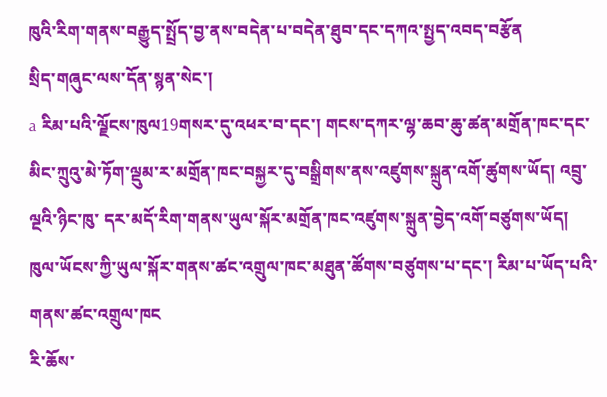ཁུའི་རིག་གནས་བརྒྱུད་སྤྲོད་བྱ་ནས་བདེན་པ་བདེན་ཐུབ་དང་དཀའ་སྤྱད་འབད་བརྩོན
སྲིད་གཞུང་ལས་དོན་སྙན་སེང་།
a རིམ་པའི་ལྗོངས་ཁུལ19གསར་དུ་འཕར་བ་དང་། གངས་དཀར་ལྷ་ཆབ་ཆུ་ཚན་མགྲོན་ཁང་དང་མིང་ཀྲུའུ་མེ་ཏོག་ལྡུམ་ར་མགྲོན་ཁང་བསྐྱར་དུ་བསྒྲིགས་ནས་འཛུགས་སྐྲུན་འགོ་ཚུགས་ཡོད། འབྲུ་ལྔའི་ཉིང་ཁུ་ དར་མདོ་རིག་གནས་ཡུལ་སྐོར་མགྲོན་ཁང་འཛུགས་སྐྲུན་བྱེད་འགོ་བཙུགས་ཡོད། ཁུལ་ཡོངས་ཀྱི་ཡུལ་སྐོར་གནས་ཚང་འགྲུལ་ཁང་མཐུན་ཚོགས་བཙུགས་པ་དང་། རིམ་པ་ཡོད་པའི་གནས་ཚང་འགྲུལ་ཁང
རི་ཆོས་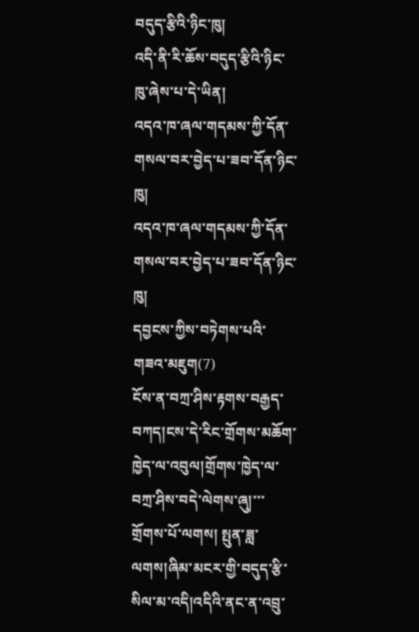བདུད་རྩིའི་ཉིང་ཁུ།
འདི་ནི་རི་ཆོས་བདུད་རྩིའི་ཉིང་ཁུ་ཞེས་པ་དེ་ཡིན།
འདའ་ཁ་ཞལ་གདམས་ཀྱི་དོན་གསལ་བར་བྱེད་པ་ཟབ་དོན་ཉིང་ཁུ།
འདའ་ཁ་ཞལ་གདམས་ཀྱི་དོན་གསལ་བར་བྱེད་པ་ཟབ་དོན་ཉིང་ཁུ།
དབྱངས་ཀྱིས་བཏེགས་པའི་གཟའ་མཇུག(7)
ངོས་ན་བཀྲ་ཤིས་རྟགས་བརྒྱད་བཀད།ངས་དེ་རིང་གྲོགས་མཆོག་ཁྱེད་ལ་འབུལ།གྲོགས་ཁྱེད་ལ་བཀྲ་ཤིས་བདེ་ལེགས་ཞུ།་་་གྲོགས་པོ་ལགས། སྤུན་ཟླ་ལགས།ཞིམ་མངར་གྱི་བདུད་རྩི་སིལ་མ་འདི།འདིའི་ནང་ན་འབྲུ་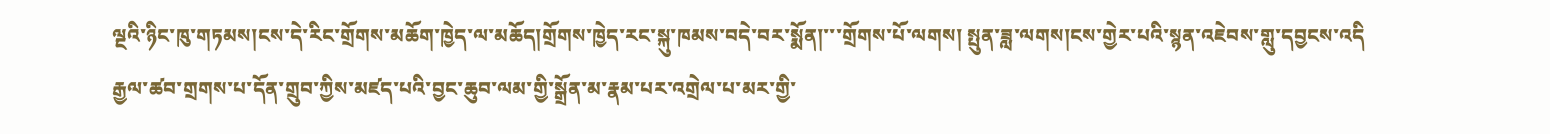ལྔའི་ཉིང་ཁུ་གཏམས།ངས་དེ་རིང་གྲོགས་མཆོག་ཁྱེད་ལ་མཆོད།གྲོགས་ཁྱེད་རང་སྐུ་ཁམས་བདེ་བར་སྨོན།་་་གྲོགས་པོ་ལགས། སྤུན་ཟླ་ལགས།ངས་གྱེར་པའི་སྙན་འཇེབས་གླུ་དབྱངས་འདི
རྒྱལ་ཚབ་གྲགས་པ་དོན་གྲུབ་ཀྱིས་མཛད་པའི་བྱང་ཆུབ་ལམ་གྱི་སྒྲོན་མ་རྣམ་པར་འགྲེལ་པ་མར་གྱི་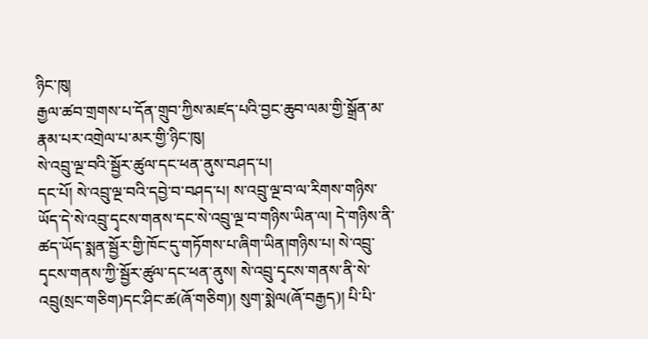ཉིང་ཁུ།
རྒྱལ་ཚབ་གྲགས་པ་དོན་གྲུབ་ཀྱིས་མཛད་པའི་བྱང་ཆུབ་ལམ་གྱི་སྒྲོན་མ་རྣམ་པར་འགྲེལ་པ་མར་གྱི་ཉིང་ཁུ།
སེ་འབྲུ་ལྔ་བའི་སྦྱོར་ཚུལ་དང་ཕན་ནུས་བཤད་པ།
དང་པོ། སེ་འབྲུ་ལྔ་བའི་དབྱེ་བ་བཤད་པ། ས་འབྲུ་ལྔ་བ་ལ་རིགས་གཉིས་ཡོད་དེ་སེ་འབྲུ་དྭངས་གནས་དང་སེ་འབྲུ་ལྔ་བ་གཉིས་ཡིན་ལ། དེ་གཉིས་ནི་ཚད་ཡོད་སྨན་སྦྱོར་གྱི་ཁོང་དུ་གཏོགས་པ་ཞིག་ཡིན།གཉིས་པ། སེ་འབྲུ་དྭངས་གནས་ཀྱི་སྦྱོར་ཚུལ་དང་ཕན་ནུས། སེ་འབྲུ་དྭངས་གནས་ནི་སེ་འབྲུ(སྲང་གཅིག)དང་ཤིང་ཚ(ཞོ་གཅིག)། སུག་སྨེལ(ཞོ་བརྒྱད)། པི་པི་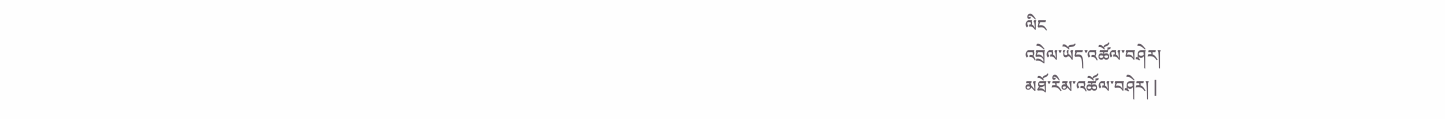ལིང
འབྲེལ་ཡོད་འཚོལ་བཤེར།
མཐོ་རིམ་འཚོལ་བཤེར། |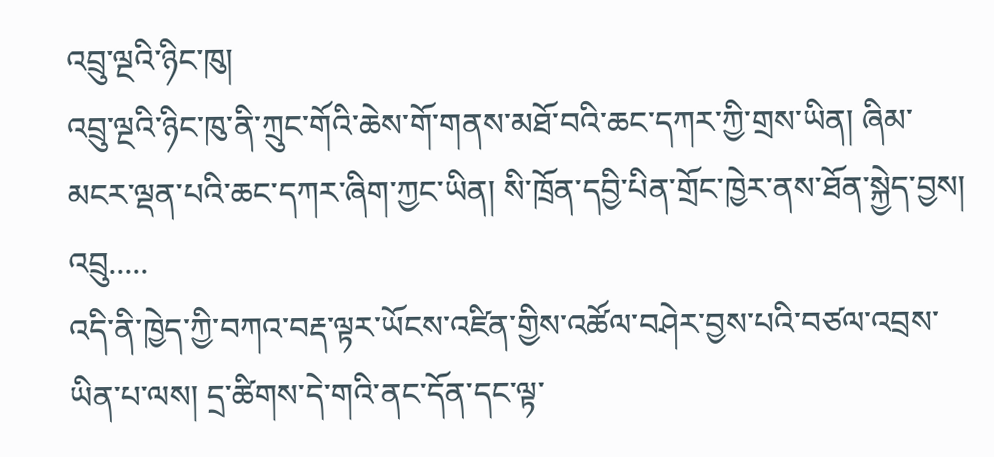འབྲུ་ལྔའི་ཉིང་ཁུ།
འབྲུ་ལྔའི་ཉིང་ཁུ་ནི་ཀྲུང་གོའི་ཆེས་གོ་གནས་མཐོ་བའི་ཆང་དཀར་ཀྱི་གྲས་ཡིན། ཞིམ་མངར་ལྡན་པའི་ཆང་དཀར་ཞིག་ཀྱང་ཡིན། སི་ཁྲོན་དབྱི་པིན་གྲོང་ཁྱེར་ནས་ཐོན་སྐྱེད་བྱས། འབྲུ.....
འདི་ནི་ཁྱེད་ཀྱི་བཀའ་བརྡ་ལྟར་ཡོངས་འཛིན་གྱིས་འཚོལ་བཤེར་བྱས་པའི་བཙལ་འབྲས་ཡིན་པ་ལས། དྲ་ཚིགས་དེ་གའི་ནང་དོན་དང་ལྟ་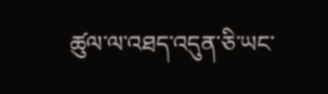ཚུལ་ལ་འཐད་འདུན་ཅི་ཡང་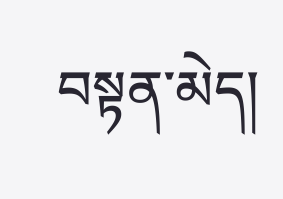བསྟན་མེད།